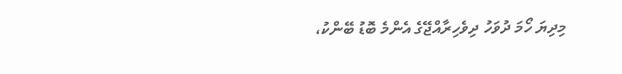މިދިޔަ ހޯމަ ދުވަހު ދިވެހިރާއްޖޭގެ އެންމެ ބޮޑު ބޭންކު،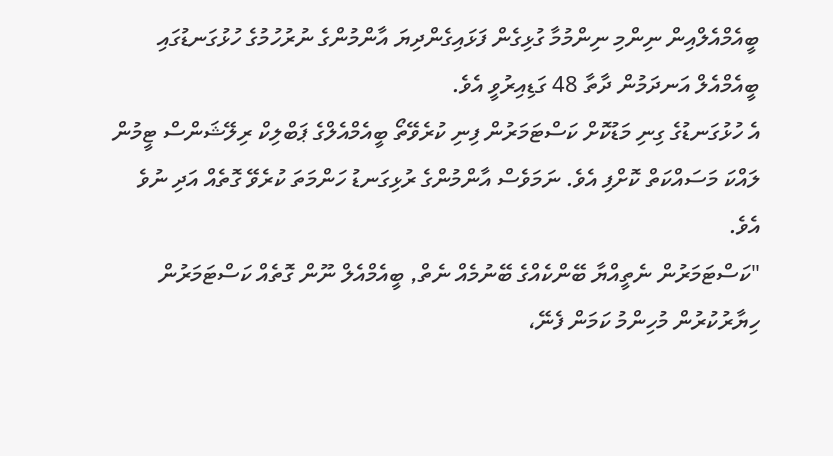ބީއެމްއެލްއިން ނިންމި ނިންމުމާ ގުޅިގެން ފަޅައިގެންދިޔަ އާންމުންގެ ނުރުހުމުގެ ހުޅުގަނޑުގައި ބީއެމްއެލް އަނދަމުން ދާތާ 48 ގަޑިއިރުވީ އެވެ.
އެ ހުޅުގަނޑުގެ ގިނި މަޑުކޮށް ކަސްޓަމަރުން ފިނި ކުރެވޭތޯ ބީއެމްއެލްގެ ޕަބްލިކް ރިލޭޝަންސް ޓީމުން ލައްކަ މަސައްކަތް ކޮށްފި އެވެ. ނަމަވެސް އާންމުންގެ ރުޅިގަނޑު ހަންމަތަ ކުރެވޭ ގޮތެއް އަދި ނުވެ އެވެ.
"ކަސްޓަމަރުން ނެތީއްޔާ ބޭންކެއްގެ ބޭނުމެއް ނެތް, ބީއެމްއެލް ނޫން ގޮތެއް ކަސްޓަމަރުން ހިޔާރުކުރުން މުހިންމު ކަމަން ފެނޭ،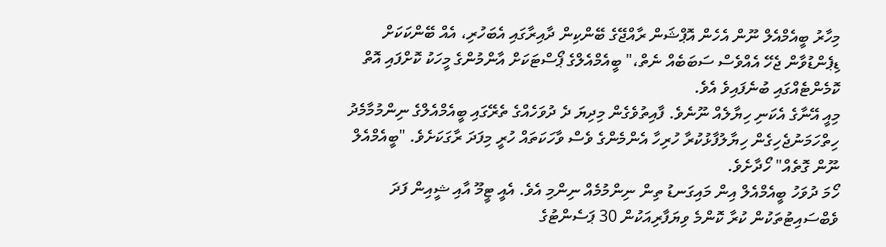މިހާރު ބީއެމްއެލް ނޫން އެހެން އޮޕްޝަން ރާއްޖޭގެ ބޭންކިން ދާއިރާގައި އެބަހުރި، އެއް ބޭންކަކަށް ޑިޕެންޑުވާން ޖެހޭ އެއްވެސް ސަބަބެއް ނެތް،" ބީއެމްއެލްގެ ޕޯސްޓަކަށް އާންމުންގެ މީހަކު ކޮށްފައި އޮތް ކޮމެންޓެއްގައި ބުނެފައިވެ އެވެ.
މިއީ އޭނާގެ އެކަނި ހިޔާލެއް ނޫނެވެ. ފާއިތުވެގެން މިދިޔަ ދެ ދުވަހެއްގެ ތެރޭގައި ބީއެމްއެލްގެ ނިންމުމާމެދު ހިތްހަމަނުޖެހިގެން ހިޔާލުފާޅުކުރާ ހުރިހާ އެންމެންގެ ވެސް ވާހަކަތައް ހުރީ މިފަދަ ރާގަކަށެވެ. "ބީއެމްއެލް ނޫން ގޮތެއް" ހޯދާށެވެ.
ހޯމަ ދުވަހު ބީއެމްއެލް އިން މައިގަނޑު ތިން ނިންމުމެއް ނިންމި އެވެ. އެއީ ޓީމޫ އާއި ޝީއިން ފަދަ ވެބްސައިޓުތަކުން ކުރާ ކޮންމެ ވިޔަފާރިއަކުން 30 ޕަސެންޓުގެ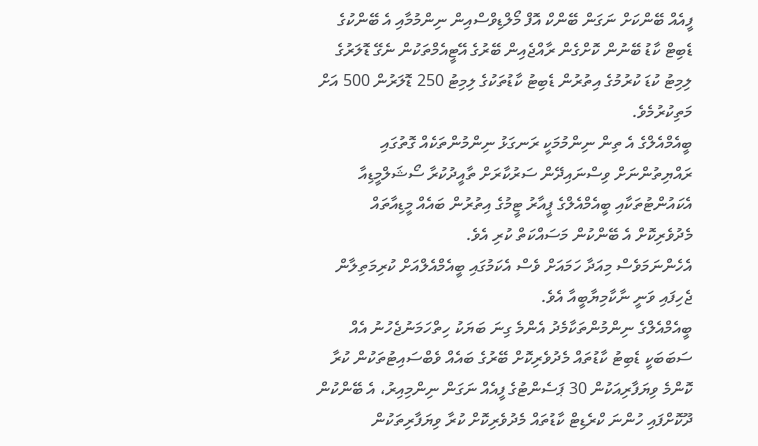ފީއެއް ބޭންކަށް ނަގަން ބޭންކް އޮފް މޯލްޑިވްސްއިން ނިންމުމާއި އެ ބޭންކުގެ ޑެބިޓް ކާޑު ބޭނުން ކޮށްގެން ރާއްޖެއިން ބޭރުގެ އޭޓީއެމްތަކުން ނެގޭ ޑޮލަރުގެ ލިމިޓު ކުޑަ ކުރުމުގެ އިތުރުން ޑެބިޓު ކާޑުތަކުގެ ލިމިޓު 250 ޑޮލަރުން 500 އަށް މަތިކުރުމެވެ.
ބީއެމްއެލްގެ އެ ތިން ނިންމުމަކީ ރަނގަޅު ނިންމުންތަކެއް ގޮތުގައި ރައްޔިތުންނަށް ވިސްނައިދޭން ސަރުކާރަށް ތާއީދުކުރާ ސޯޝަލްމީޑިއާ އެކައުންޓުތަކާއި ބީއެމްއެލްގެ ޕީއާރު ޓީމުގެ އިތުރުން ބައެއް މީޑިއާތައް މެދުވެރިކޮށް އެ ބޭންކުން މަސައްކަތް ކުރި އެވެ.
އެހެންނަމަވެސް މިއަދާ ހަމައަށް ވެސް އެކަމުގައި ބީއެމްއެލްއަށް ކުރިމަތިލާން ޖެހިފައި ވަނީ ނާކާމިޔާބީއާ އެވެ.
ބީއެމްއެލްގެ ނިންމުންތަކާމެދު އެންމެ ގިނަ ބަޔަކު ހިތްހަމަނުޖެހުނު އެއް ސަބަބަކީ ޑެބިޓު ކާޑުތައް މެދުވެރިކޮށް ބޭރުގެ ބައެއް ވެބްސައިޓުތަކުން ކުރާ ކޮންމެ ވިޔަފާރިއަކުން 30 ޕަސެންޓުގެ ފީއެއް ނަގަން ނިންމިއިރު، އެ ބޭންކުން ދޫކޮށްފައި ހުންނަ ކްރެޑިޓް ކާޑުތައް މެދުވެރިކޮށް ކުރާ ވިޔަފާރިތަކުން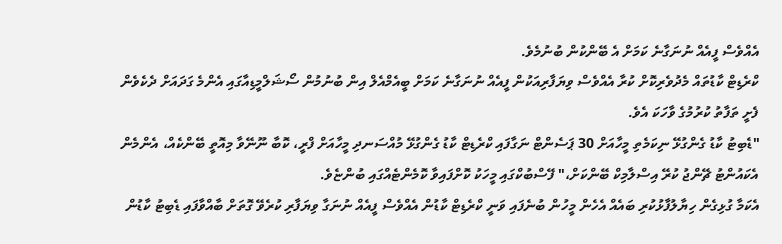އެއްވެސް ފީއެއް ނުނަގާނެ ކަމަށް އެ ބޭންކުން ބުނުމެވެ.
ކްރެޑިޓް ކާޑުތައް މެދުވެރިކޮށް ކުރާ އެއްވެސް ވިޔަފާރިއަކުން ފީއެއް ނުނަގާނެ ކަމަށް ބީއެމްއެލް އިން ބުނުމުން ސޯޝަލްމީޑިއާގައި އެންމެ ގަދައަށް ދެކެވެން ފެށީ ތަފާތު ކުރުމުގެ ވާހަކަ އެވެ.
"ޑެބިޓު ކާޑު ގެންގުޅޭ ނިކަމެތި މީހާއަށް 30 ޕަސެންޓް ނަގާފައި ކްރެޑިޓް ކާޑު ގެންގުޅޭ މުއްސަނދި މީހާއަށް ފްރީ، ކޮބާ ނޫނޭވާ މިއޮތީ ބޭންކެއް، އެންމެން އެކައުންޓު ޗޭންޖު ކުރޭ އިސްލާމިކް ބޭންކަށް،" ފޭސްބުކްގައި މީހަކު ކޮށްފައިވާ ކޮމެންޓެއްގައި ބުންޏެވެ.
އެކަމާ ގުޅިގެން ހިޔާލުފާޅުކުރި ބައެއް އެހެން މީހުން ބުނެފައި ވަނީ ކްރެޑިޓް ކާޑުން އެއްވެސް ފީއެއް ނުނަގާ ވިޔަފާރި ކުރެވޭ ގޮތަށް ބާއްވާފައި ޑެބިޓު ކާޑުން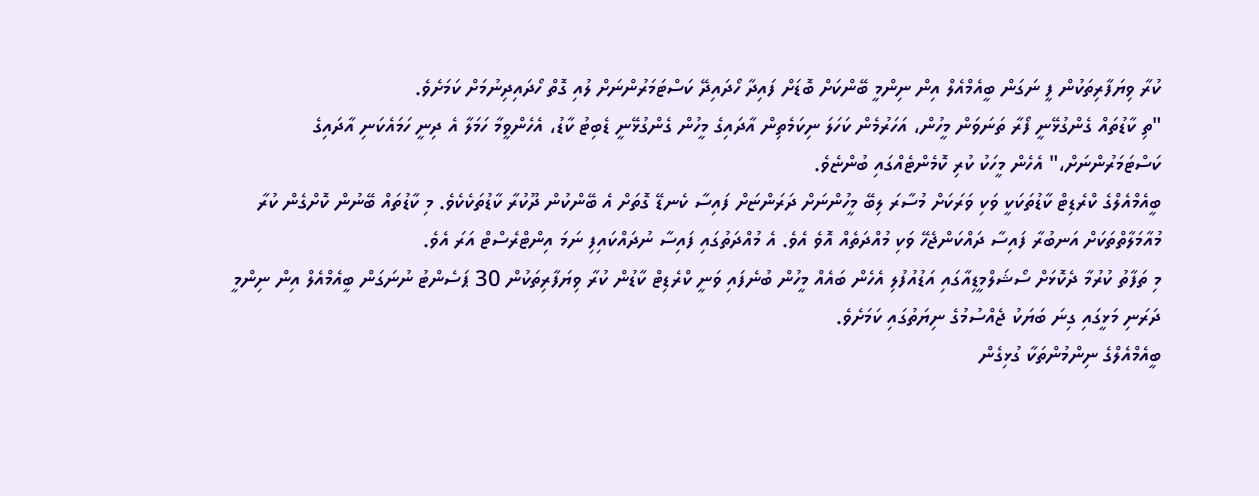ކުރާ ވިޔަފާރިތަކުން ފީ ނަގަން ބީއެމްއެލް އިން ނިންމީ ބޭންކަށް ބޮޑަށް ފައިދާ ހޯދައިދޭ ކަސްޓަމަރުންނަށް ލުއި ގޮތް ހޯދައިދިނުމަށް ކަމަށެވެ.
"ތި ކާޑުތައް ގެންގުޅޭނީ ފޯރާ ތަނަވަން މީހުން، އަހަރުމެން ކަހަލަ ނިކަމެތިން އާދައިގެ މީހުން ގެންގުޅޭނީ ޑެބިޓު ކާޑު، އެހެންވީމާ ހަމަލާ އެ ދިނީ ހަމައެކަނި އާދައިގެ ކަސްޓަމަރުންނަށް،" އެހެން މީހަކު ކުރި ކޮމެންޓެއްގައި ބުންޏެވެ.
ބީއެމްއެލްގެ ކްރެޑިޓް ކާޑުތަކަކީ ވަކި ވަރަކަށް މުސާރަ ލިބޭ މީހުންނަށް ދަރަންޏަށް ފައިސާ ކެނޑޭ ގޮތަށް އެ ބޭންކުން ދޫކުރާ ކާޑުތަކެކެވެ. މި ކާޑުތައް ބޭނުން ކޮށްގެން ކުރާ މުއާމަލާތްތަކަށް އަނބުރާ ފައިސާ ދައްކަންޖެހޭ ވަކި މުއްދަތެއް އޮވެ އެވެ. އެ މުއްދަތުގައި ފައިސާ ނުދައްކައިފި ނަމަ އިންޓްރެސްޓް އަރަ އެވެ.
މި ތަފާތު ކުރުމާ ދެކޮޅަށް ސޯޝަލްމީޑިއާގައި އަޑުއުފުލި އެހެން ބައެއް މީހުން ބުނެފައި ވަނީ ކްރެޑިޓް ކާޑުން ކުރާ ވިޔަފާރިތަކުން 30 ޕަސެންޓު ނުނަގަން ބީއެމްއެލް އިން ނިންމީ ދަރަނި މަޅީގައި ގިނަ ބަޔަކު ޖެއްސުމުގެ ނިޔަތުގައި ކަމަށެވެ.
ބީއެމްއެލްގެ ނިންމުންތަކާ ގުޅިގެން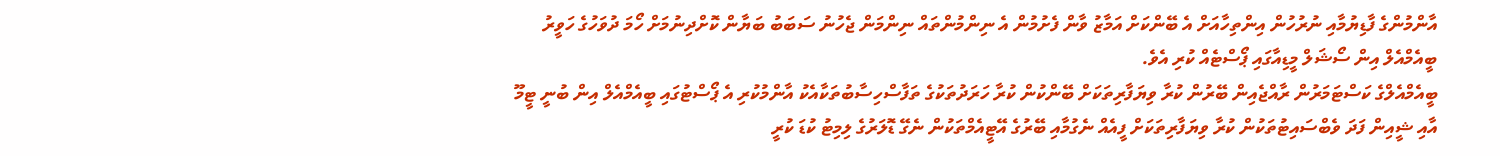އާންމުންގެ ފާޑިޔުމާއި ނުރުހުން އިންތިހާއަށް އެ ބޭންކަށް އަމާޒު ވާން ފެށުމުން އެ ނިންމުންތައް ނިންމަން ޖެހުނު ސަބަބު ބަޔާން ކޮށްދިނުމަށް ހޯމަ ދުވަހުގެ ހަވީރު ބީއެމްއެލް އިން ސޯޝަލް މީޑިއާގައި ޕޯސްޓެއް ކުރި އެވެ.
ބީއެމްއެލްގެ ކަސްޓަމަރުން ރާއްޖެއިން ބޭރުން ކުރާ ވިޔަފާރިތަކަށް ބޭންކުން ކުރާ ހަރަދުތަކުގެ ތަފާސްހިސާބުތަކާއެކު އާންމުކުރި އެ ޕޯސްޓުގައި ބީއެމްއެލް އިން ބުނީ ޓީމޫ އާއި ޝީއިން ފަދަ ވެބްސައިޓުތަކުން ކުރާ ވިޔަފާރިތަކަށް ފީއެއް ނެގުމާއި ބޭރުގެ އޭޓީއެމްތަކުން ނެގޭ ޑޮލަރުގެ ލިމިޓު ކުޑަ ކުރީ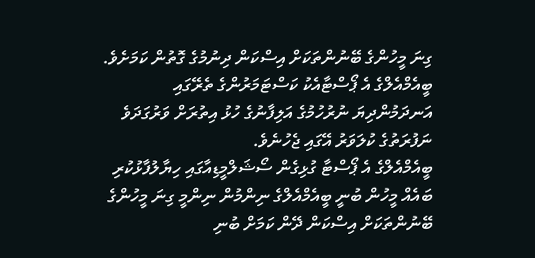ގިނަ މީހުންގެ ބޭނުންތަކަށް އިސްކަން ދިނުމުގެ ގޮތުން ކަމަށެވެ.
ބީއެމްއެލްގެ އެ ޕޯސްޓާއެކު ކަސްޓަމަރުންގެ ތެރޭގައި އަނދަމުންދިޔަ ނުރުހުމުގެ އަލިފާނުގެ ހުޅު އިތުރަށް ވަރުގަދަވެ ނަފުރަތުގެ ކުލަވަރު އޭގައި ޖެހުނެވެ.
ބީއެމްއެލްގެ އެ ޕޯސްޓާ ގުޅިގެން ސޯޝަލްމީޑިއާގައި ހިޔާލުފާޅުކުރި ބައެއް މީހުން ބުނީ ބީއެމްއެލްގެ ނިންމުން ނިންމީ ގިނަ މީހުންގެ ބޭނުންތަކަށް އިސްކަން ދޭން ކަމަށް ބުނި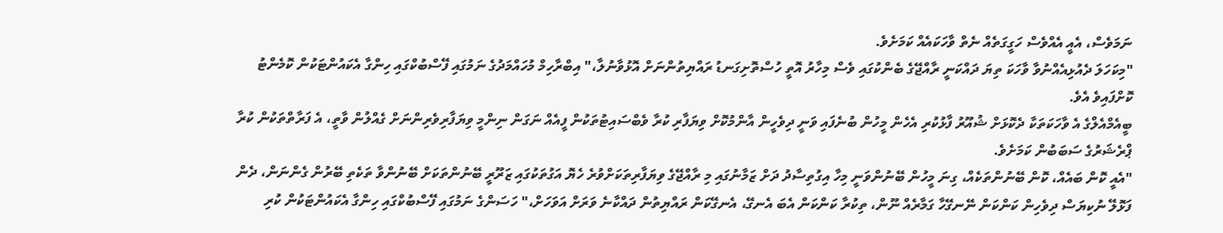ނަމަވެސް، އެއީ އެއްވެސް ހަގީގަތެއް ނެތް ވާހަކައެއް ކަމަށެވެ.
"މިކަހަލަ ދެއުޅިއެއްނުވާ ވާހަކަ ތިޔަ ދައްކަނީ ރާއްޖޭގެ ބެންކުގައި ވެސް މިހާރު އޮތީ ހުސްތޮށިގަނޑު ރައްޔިތުންނަށް އޮޅުވާނުލާ،" އިބްރާހިމް މުހައްމަދުގެ ނަމުގައި ފޭސްބުކްގައި ހިންގާ އެކައުންޓަކުން ކޮމެންޓު ކޮށްފައިވެ އެވެ.
ބީއެމްއެލްގެ އެ ވާހަކަތަކާ ދެކޮޅަށް ޝުއޫރު ފާޅުކުރި އެހެން މީހުން ބުނެފައި ވަނީ ދިވެހީން އާންމުކޮށް ވިޔަފާރި ކުރާ ވެބްސައިޓުތަކުން ފީއެއް ނަގަން ނިންމީ ވިޔަފާރިވެރިންނަށް ގެއްލުން ވާތީ، އެ ފަރާތްތަކުން ކުރާ ޕްރެޝަރުގެ ސަބަބުން ކަމަށެވެ.
"އެއީ ކޮން ބައެއް، ކޮން ބޭނުންތަކެއް، ގިނަ މީހުން ބޭނުންވަނީ މިހާ އިގުތިސާދު ދަށް ޒަމާނުގައި މި ރާއްޖޭގެ ވިޔަފާރިތަކަށްވުރެ ހެޔޮ އަގުތަކުގައި ޒަރޫރީ ބޭނުންތަކަށް ބޭނުންވާ ތަކެތި ބޭރުން ގެންނަން، ދެން ފަޅޮލޭ ނުކިޔަސް ދިވެހިން ކަންކަން ނޭނގޭހާ ގަމާރެއް ނޫން، ތިކުރާ ކަންކަން އެބަ އެނގޭ، އެނގޭކަން ރައްޔިތުން ދައްކާނެ ވަރަށް އަވަހަށް،" ހަސަންގެ ނަމުގައި ފޭސްބުކްގައި ހިންގާ އެކައުންޓަކުން ކުރި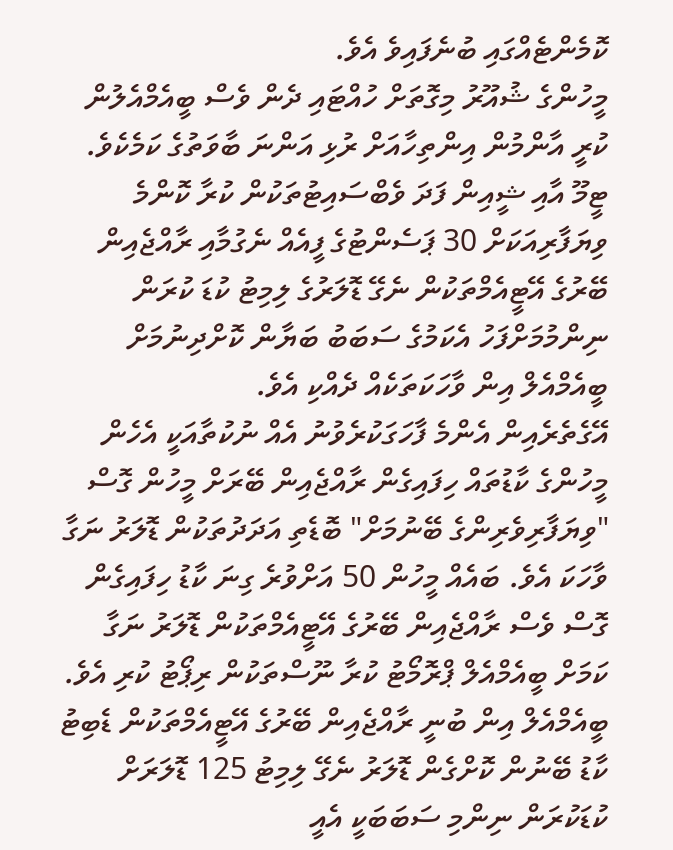ކޮމެންޓެއްގައި ބުނެފައިވެ އެވެ.
މީހުންގެ ޝުއޫރު މިގޮތަށް ހުއްޓައި ދެން ވެސް ބީއެމްއެލުން ކުރީ އާންމުން އިންތިހާއަށް ރުޅި އަންނަ ބާވަތުގެ ކަމެކެވެ.
ޓީމޫ އާއި ޝީއިން ފަދަ ވެބްސައިޓުތަކުން ކުރާ ކޮންމެ ވިޔަފާރިއަކަށް 30 ޕަސެންޓުގެ ފީއެއް ނެގުމާއި ރާއްޖެއިން ބޭރުގެ އޭޓީއެމްތަކުން ނެގޭ ޑޮލަރުގެ ލިމިޓު ކުޑަ ކުރަން ނިންމުމަށްފަހު އެކަމުގެ ސަބަބު ބަޔާން ކޮށްދިނުމަށް ބީއެމްއެލް އިން ވާހަކަތަކެއް ދެއްކި އެވެ.
އޭގެތެރެއިން އެންމެ ފާހަގަކުރެވުނު އެއް ނުކުތާއަކީ އެހެން މީހުންގެ ކާޑުތައް ހިފައިގެން ރާއްޖެއިން ބޭރަށް މީހުން ގޮސް "ވިޔަފާރިވެރިންގެ ބޭނުމަށް" ބޮޑެތި އަދަދުތަކުން ޑޮލަރު ނަގާ ވާހަކަ އެވެ. ބައެއް މީހުން 50 އަށްވުރެ ގިނަ ކާޑު ހިފައިގެން ގޮސް ވެސް ރާއްޖެއިން ބޭރުގެ އޭޓީއެމްތަކުން ޑޮލަރު ނަގާ ކަމަށް ބީއެމްއެލް ޕްރޮމޯޓު ކުރާ ނޫސްތަކުން ރިޕޯޓު ކުރި އެވެ.
ބީއެމްއެލް އިން ބުނީ ރާއްޖެއިން ބޭރުގެ އޭޓީއެމްތަކުން ޑެބިޓު ކާޑު ބޭނުން ކޮށްގެން ޑޮލަރު ނެގޭ ލިމިޓު 125 ޑޮލަރަށް ކުޑަކުރަން ނިންމި ސަބަބަކީ އެއީ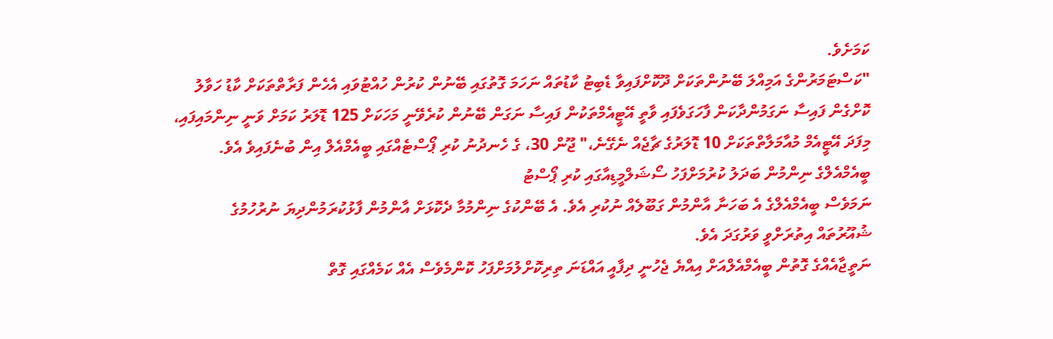ކަމަށެވެ.
"ކަސްޓަމަރުންގެ އަމިއްލަ ބޭނުންތަކަށް ދޫކޮށްފައިވާ ޑެބިޓު ކާޑުތައް ނަހަމަ ގޮތުގައި ބޭނުން ކުރުން ހުއްޓުވައި އެހެން ފަރާތްތަކަށް ކާޑު ހަވާލު ކޮށްގެން ފައިސާ ނަގަމުންދާކަން ފާހަގަވެފައި ވާތީ އޭޓީއެމްތަކުން ފައިސާ ނަގަން ބޭނުން ކުރެވޭނީ މަހަކަށް 125 ޑޮލަރު ކަމަށް ވަނީ ނިންމައިފައި، މިފަދަ އޭޓީއެމް މުއާމަލާތްތަކަށް 10 ޑޮލަރުގެ ޗާޖެއް ނެގޭނެ،" ޖޫން 30، ގެ ހެނދުނު ކުރި ޕޯސްޓެއްގައި ބީއެމްއެލް އިން ބުނެފައިވެ އެވެ.
ބީއެމްއެލްގެ ނިންމުން ބަދަލު ކުރުމަށްފަހު ސޯޝަލްމީޑިއާގައި ކުރި ޕޯސްޓު
ނަމަވެސް ބީއެމްއެލްގެ އެ ބަހަނާ އާންމުން ގަބޫލެއް ނުކުރި އެވެ. އެ ބޭންކުގެ ނިންމުމާ ދެކޮޅަށް އާންމުން ފާޅުކުރަމުންދިޔަ ނުރުހުމުގެ ޝުއޫރުތައް އިތުރަށްވީ ވަރުގަދަ އެވެ.
ނަތީޖާއެއްގެ ގޮތުން ބީއެމްއެލްއަށް އިއްޔެ ޖެހުނީ ދިފާއީ އައްޑަނަ ތިރިކޮށްލުމަށްފަހު ކޮންމެވެސް އެއް ކަމެއްގައި ގޮތް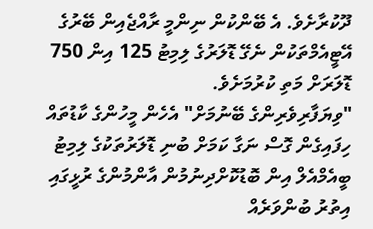ދޫކުރާށެވެ. އެ ބޭންކުން ނިންމީ ރާއްޖެއިން ބޭރުގެ އޭޓީއެމްތަކުން ނެގޭ ޑޮލަރުގެ ލިމިޓު 125 އިން 750 ޑޮލަރަށް މަތި ކުރުމަށެވެ.
"ވިޔަފާރިވެރިންގެ ބޭނުމަށް" އެހެން މީހުންގެ ކާޑުތައް ހިފައިގެން ގޮސް ނަގާ ކަމަށް ބުނި ޑޮލަރުތަކުގެ ލިމިޓު ބީއެމްއެލް އިން ބޮޑުކޮށްދިނުމުން އާންމުންގެ ރުޅީގައި އިތުރު ބުންވަރެއް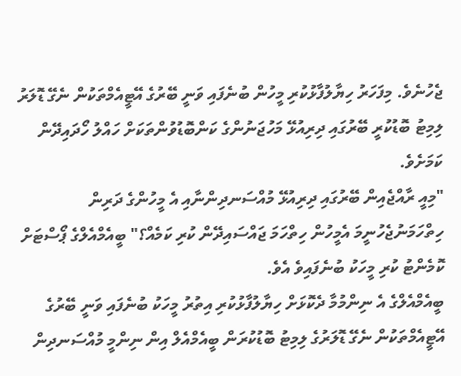ޖެހުނެވެ. މިފަހަރު ހިޔާލުފާޅުކުރި މީހުން ބުނެފައި ވަނީ ބޭރުގެ އޭޓީއެމްތަކުން ނެގޭ ޑޮލަރު ލިމިޓު ބޮޑުކުރީ ބޭރުގައި ދިރިއުޅޭ މަހުޖަނުންގެ ކަންބޮޑުވުންތަކަށް ހައްލު ހޯދައިދޭން ކަމަށެވެ.
"މިއީ ރާއްޖެއިން ބޭރުގައި ދިރިއުޅޭ މުއްސަނދިންނާއި އެ މީހުންގެ ދަރިން ހިތްހަމަނުޖެހުނީމަ އެމީހުން ހިތްހަމަ ޖައްސައިދޭން ކުރި ކަމެއް؟" ބީއެމްއެލްގެ ޕޯސްޓަށް ކޮމެންޓު ކުރި މީހަކު ބުނެފައިވެ އެވެ.
ބީއެމްއެލްގެ އެ ނިންމުމާ ދެކޮޅަށް ހިޔާލުފާޅުކުރި އިތުރު މީހަކު ބުނެފައި ވަނީ ބޭރުގެ އޭޓީއެމްތަކުން ނެގޭ ޑޮލަރުގެ ލިމިޓު ބޮޑުކުރަން ބީއެމްއެލް އިން ނިންމީ މުއްސަނދިން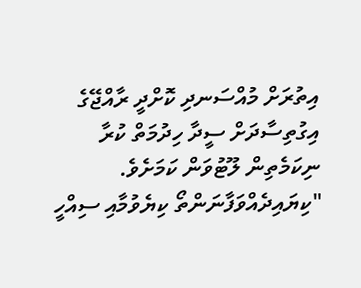އިތުރަށް މުއްސަނދި ކޮށްދީ ރާއްޖޭގެ އިގުތިސާދަށް ސީދާ ހިދުމަތް ކުރާ ނިކަމެތިން ލޫޓުވަން ކަމަށެވެ.
"ކިޔައިދެއްވަފާނަންތޯ ކިޔެވުމާއި ސިއްހީ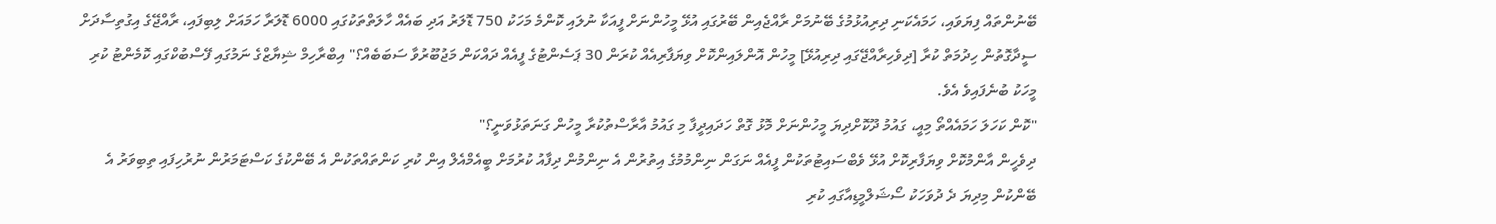ބޭނުންތައް ފިޔަވައި، ހަމައެކަނި ދިރިއުޅުމުގެ ބޭނުމަށް ރާއްޖެއިން ބޭރުގައި އުޅޭ މީހުންނަށް ފީއަކާ ނުލައި ކޮންމެ މަހަކު 750 ޑޮލަރު އަދި ބައެއް ހާލަތްތަކުގައި 6000 ޑޮލަރާ ހަމައަށް ލިބިފައި، ރާއްޖޭގެ އިގުތިސާދަށް ސީދާގޮތުން ހިދުމަތް ކުރާ [ދިވެހިރާއްޖޭގައި ދިރިއުޅޭ] މީހުން އޮންލައިންކޮށް ވިޔަފާރިއެއް ކުރަން 30 ޕަސެންޓުގެ ފީއެއް ދައްކަން މަޖުބޫރުވާ ސަބަބެއް؟" އިބްރާހިމް ޝިޔާޒްގެ ނަމުގައި ފޭސްބުކްގައި ކޮމެންޓު ކުރި މީހަކު ބުނެފައިވެ އެވެ.
"ކޮން ކަހަލަ ހަމައެއްތޯ މިއީ، ގައުމު ދޫކޮށްދިޔަ މީހުންނަށް މޮޅު ގޮތް ހަދައިދީފާ މި ގައުމު އާރާސްތުކުރާ މީހުން ގަނަތަޅުވަނީ؟"
ދިވެހީން އާންމުކޮށް ވިޔަފާރިކޮށް އުޅޭ ވެބްސައިޓުތަކުން ފީއެއް ނަގަން ނިންމުމުގެ އިތުރުން އެ ނިންމުން ދިފާއު ކުރުމަށް ބީއެމްއެލް އިން ކުރި ކަންތައްތަކުން އެ ބޭންކުގެ ކަސްޓަމަރުން ނުރުހިފައި ތިބިވަރު އެ ބޭންކުން މިދިޔަ ދެ ދުވަހަކު ސޯޝަލްމީޑިއާގައި ކުރި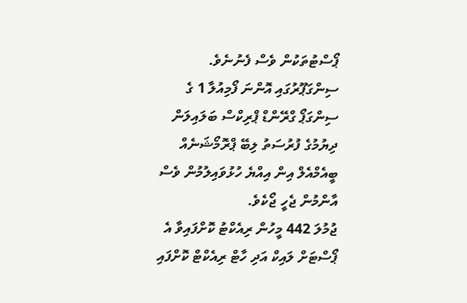ޕޯސްޓުތަކުން ވެސް ފެނުނެވެ.
ސިންގަޕޫރުގައި އޮންނަ ފޯމިއުލާ 1 ގެ ސިންގަޕޯ ގްރޭންޑް ޕްރިކްސް ބަލައިލަން ދިޔުމުގެ ފުރުސަތު ލިބޭ ޕްރޮމޯޝަނެއް ބީއެމްއެލް އިން އިއްޔެ ހުޅުވައިލުމުން ވެސް އާންމުން ޖެހީ ޖޯކެވެ.
ޖުމުލަ 442 މީހުން ރިއެކްޓު ކޮށްފައިވާ އެ ޕޯސްޓަށް ލައިކް އަދި ހާޓް ރިއެކްޓް ކޮށްފައި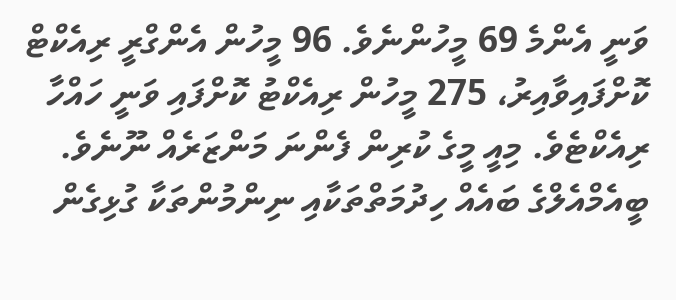ވަނީ އެންމެ 69 މީހުންނެވެ. 96 މީހުން އެންގްރީ ރިއެކްޓް ކޮށްފައިވާއިރު، 275 މީހުން ރިއެކްޓު ކޮށްފައި ވަނީ ހައްހާ ރިއެކްޓެވެ. މިއީ މީގެ ކުރިން ފެންނަ މަންޒަރެއް ނޫނެވެ.
ބީއެމްއެލްގެ ބައެއް ހިދުމަތްތަކާއި ނިންމުންތަކާ ގުޅިގެން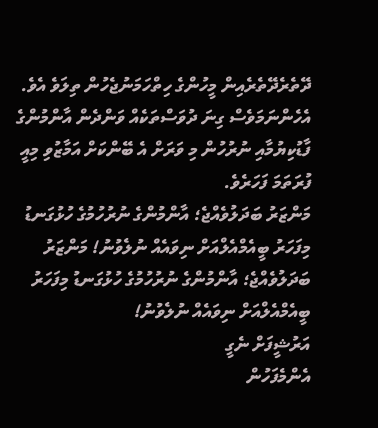ދޭތެރެދޭތެރެއިން މީހުންގެ ހިތްހަމަނުޖެހުން ތިލަވެ އެވެ. އެހެންނަމަވެސް ގިނަ ދުވަސްތަކެއް ވަންދެން އާންމުންގެ ފާޑުކިޔުމާއި ނުރުހުން މި ވަރަށް އެ ބޭންކަށް އަމާޒުވި މިއީ ފުރަތަމަ ފަހަރެވެ.
މަންޒަރު ބަދަލުވެއްޖެ؛ އާންމުންގެ ނުރުހުމުގެ ހުޅުގަނޑު މިފަހަރު ބީއެމްއެލްއަށް ނިވައެއް ނުލެވުނު! މަންޒަރު ބަދަލުވެއްޖެ؛ އާންމުންގެ ނުރުހުމުގެ ހުޅުގަނޑު މިފަހަރު ބީއެމްއެލްއަށް ނިވައެއް ނުލެވުނު!
އަރުޝީފަށް ނެގީ
އެންމެފަހުން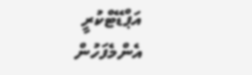އަޕްޑޭޓްކުރީ
އެންމެފަހުން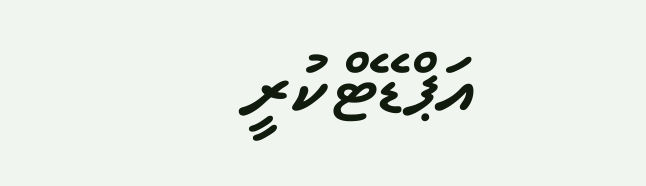އަޕްޑޭޓްކުރީ